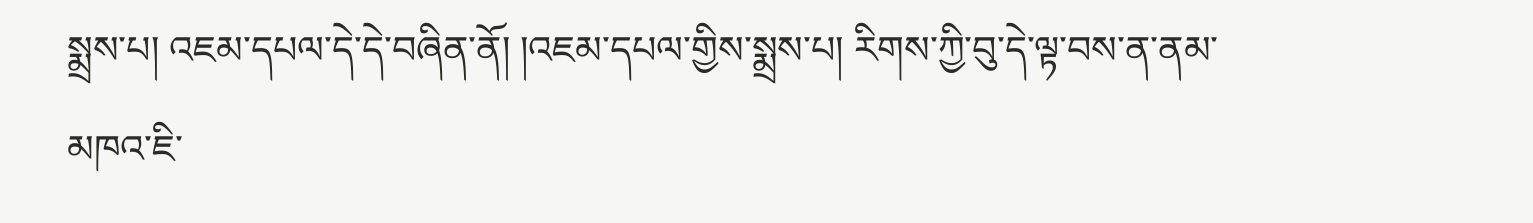སྨྲས་པ། འཇམ་དཔལ་དེ་དེ་བཞིན་ནོ། །འཇམ་དཔལ་གྱིས་སྨྲས་པ། རིགས་ཀྱི་བུ་དེ་ལྟ་བས་ན་ནམ་མཁའ་ཇི་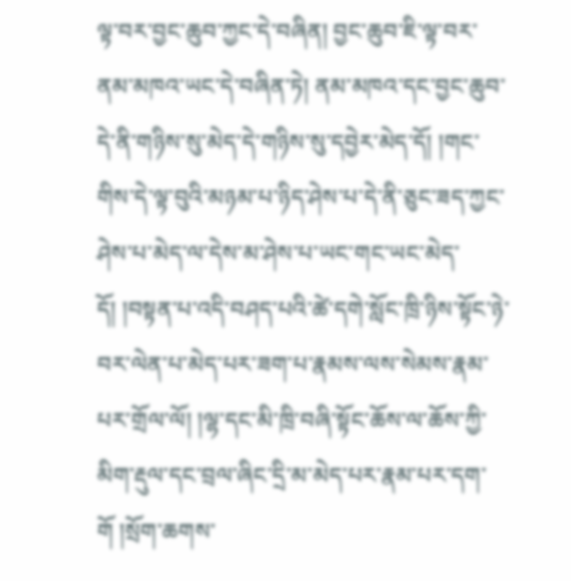ལྟ་བར་བྱང་ཆུབ་ཀྱང་དེ་བཞིན། བྱང་ཆུབ་ཇི་ལྟ་བར་ནམ་མཁའ་ཡང་དེ་བཞིན་ཏེ། ནམ་མཁའ་དང་བྱང་ཆུབ་དེ་ནི་གཉིས་སུ་མེད་དེ་གཉིས་སུ་དབྱེར་མེད་དོ། །གང་གིས་དེ་ལྟ་བུའི་མཉམ་པ་ཉིད་ཤེས་པ་དེ་ནི་ཅུང་ཟད་ཀྱང་ཤེས་པ་མེད་ལ་དེས་མ་ཤེས་པ་ཡང་གང་ཡང་མེད་དོ། །བསྟན་པ་འདི་བཤད་པའི་ཚེ་དགེ་སློང་ཁྲི་ཉིས་སྟོང་ཉེ་བར་ལེན་པ་མེད་པར་ཟག་པ་རྣམས་ལས་སེམས་རྣམ་པར་གྲོལ་ལོ། །ལྷ་དང་མི་ཁྲི་བཞི་སྟོང་ཆོས་ལ་ཆོས་ཀྱི་མིག་རྡུལ་དང་བྲལ་ཞིང་དྲི་མ་མེད་པར་རྣམ་པར་དག་གོ །སྲོག་ཆགས་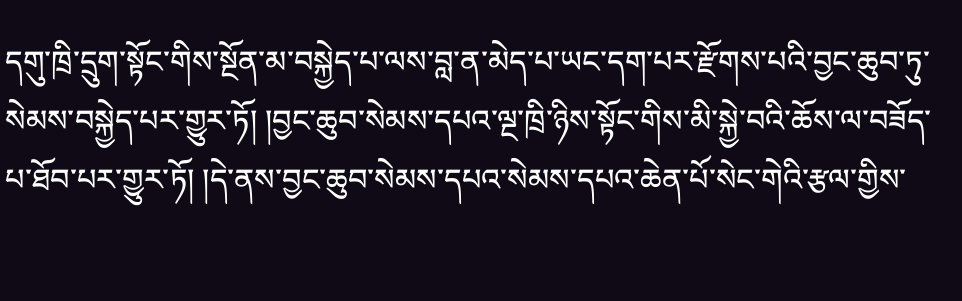དགུ་ཁྲི་དྲུག་སྟོང་གིས་སྔོན་མ་བསྐྱེད་པ་ལས་བླ་ན་མེད་པ་ཡང་དག་པར་རྫོགས་པའི་བྱང་ཆུབ་ཏུ་སེམས་བསྐྱེད་པར་གྱུར་ཏོ། །བྱང་ཆུབ་སེམས་དཔའ་ལྔ་ཁྲི་ཉིས་སྟོང་གིས་མི་སྐྱེ་བའི་ཆོས་ལ་བཟོད་པ་ཐོབ་པར་གྱུར་ཏོ། །དེ་ནས་བྱང་ཆུབ་སེམས་དཔའ་སེམས་དཔའ་ཆེན་པོ་སེང་གེའི་རྩལ་གྱིས་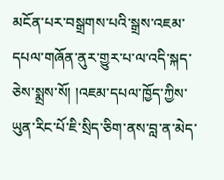མངོན་པར་བསྒྲགས་པའི་སྒྲས་འཇམ་དཔལ་གཞོན་ནུར་གྱུར་པ་ལ་འདི་སྐད་ཅེས་སྨྲས་སོ། །འཇམ་དཔལ་ཁྱོད་ཀྱིས་ཡུན་རིང་པོ་ཇི་སྲིད་ཅིག་ནས་བླ་ན་མེད་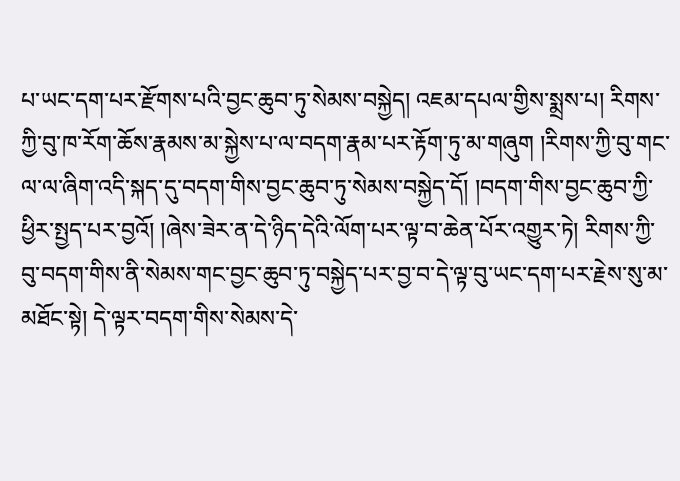པ་ཡང་དག་པར་རྫོགས་པའི་བྱང་ཆུབ་ཏུ་སེམས་བསྐྱེད། འཇམ་དཔལ་གྱིས་སྨྲས་པ། རིགས་ཀྱི་བུ་ཁ་རོག་ཆོས་རྣམས་མ་སྐྱེས་པ་ལ་བདག་རྣམ་པར་རྟོག་ཏུ་མ་གཞུག །རིགས་ཀྱི་བུ་གང་ལ་ལ་ཞིག་འདི་སྐད་དུ་བདག་གིས་བྱང་ཆུབ་ཏུ་སེམས་བསྐྱེད་དོ། །བདག་གིས་བྱང་ཆུབ་ཀྱི་ཕྱིར་སྤྱད་པར་བྱའོ། །ཞེས་ཟེར་ན་དེ་ཉིད་དེའི་ལོག་པར་ལྟ་བ་ཆེན་པོར་འགྱུར་ཏེ། རིགས་ཀྱི་བུ་བདག་གིས་ནི་སེམས་གང་བྱང་ཆུབ་ཏུ་བསྐྱེད་པར་བྱ་བ་དེ་ལྟ་བུ་ཡང་དག་པར་རྗེས་སུ་མ་མཐོང་སྟེ། དེ་ལྟར་བདག་གིས་སེམས་དེ་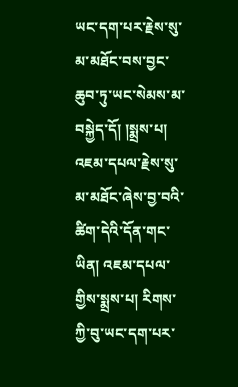ཡང་དག་པར་རྗེས་སུ་མ་མཐོང་བས་བྱང་ཆུབ་ཏུ་ཡང་སེམས་མ་བསྐྱེད་དོ། །སྨྲས་པ། འཇམ་དཔལ་རྗེས་སུ་མ་མཐོང་ཞེས་བྱ་བའི་ཚིག་དེའི་དོན་གང་ཡིན། འཇམ་དཔལ་གྱིས་སྨྲས་པ། རིགས་ཀྱི་བུ་ཡང་དག་པར་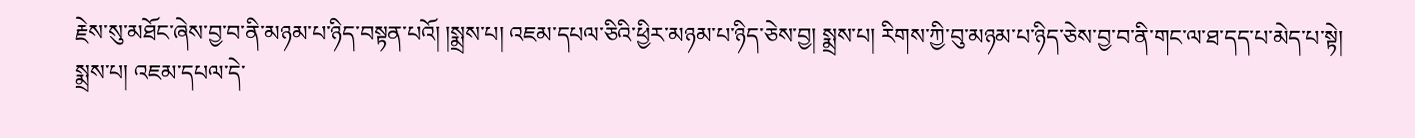རྗེས་སུ་མཐོང་ཞེས་བྱ་བ་ནི་མཉམ་པ་ཉིད་བསྟན་པའོ། །སྨྲས་པ། འཇམ་དཔལ་ཅིའི་ཕྱིར་མཉམ་པ་ཉིད་ཅེས་བྱ། སྨྲས་པ། རིགས་ཀྱི་བུ་མཉམ་པ་ཉིད་ཅེས་བྱ་བ་ནི་གང་ལ་ཐ་དད་པ་མེད་པ་སྟེ།
སྨྲས་པ། འཇམ་དཔལ་དེ་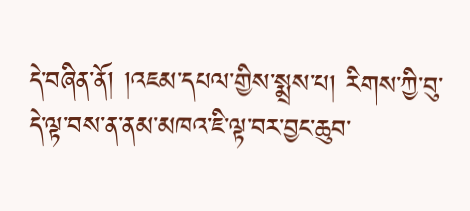དེ་བཞིན་ནོ། །འཇམ་དཔལ་གྱིས་སྨྲས་པ། རིགས་ཀྱི་བུ་དེ་ལྟ་བས་ན་ནམ་མཁའ་ཇི་ལྟ་བར་བྱང་ཆུབ་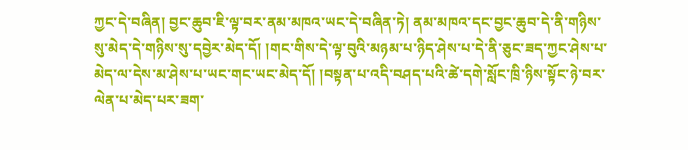ཀྱང་དེ་བཞིན། བྱང་ཆུབ་ཇི་ལྟ་བར་ནམ་མཁའ་ཡང་དེ་བཞིན་ཏེ། ནམ་མཁའ་དང་བྱང་ཆུབ་དེ་ནི་གཉིས་སུ་མེད་དེ་གཉིས་སུ་དབྱེར་མེད་དོ། །གང་གིས་དེ་ལྟ་བུའི་མཉམ་པ་ཉིད་ཤེས་པ་དེ་ནི་ཅུང་ཟད་ཀྱང་ཤེས་པ་མེད་ལ་དེས་མ་ཤེས་པ་ཡང་གང་ཡང་མེད་དོ། །བསྟན་པ་འདི་བཤད་པའི་ཚེ་དགེ་སློང་ཁྲི་ཉིས་སྟོང་ཉེ་བར་ལེན་པ་མེད་པར་ཟག་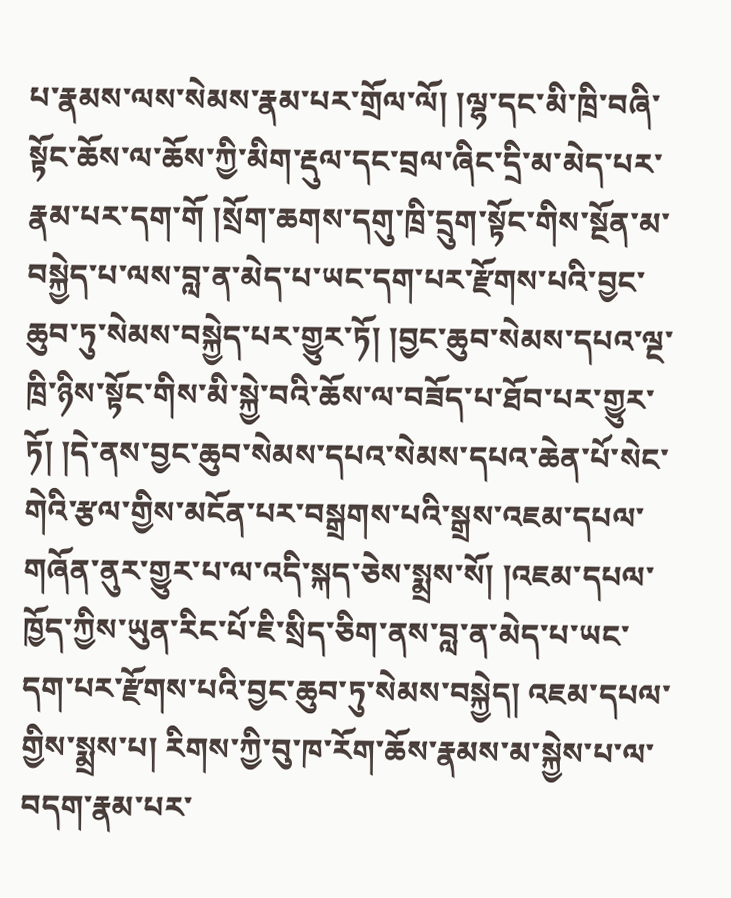པ་རྣམས་ལས་སེམས་རྣམ་པར་གྲོལ་ལོ། །ལྷ་དང་མི་ཁྲི་བཞི་སྟོང་ཆོས་ལ་ཆོས་ཀྱི་མིག་རྡུལ་དང་བྲལ་ཞིང་དྲི་མ་མེད་པར་རྣམ་པར་དག་གོ །སྲོག་ཆགས་དགུ་ཁྲི་དྲུག་སྟོང་གིས་སྔོན་མ་བསྐྱེད་པ་ལས་བླ་ན་མེད་པ་ཡང་དག་པར་རྫོགས་པའི་བྱང་ཆུབ་ཏུ་སེམས་བསྐྱེད་པར་གྱུར་ཏོ། །བྱང་ཆུབ་སེམས་དཔའ་ལྔ་ཁྲི་ཉིས་སྟོང་གིས་མི་སྐྱེ་བའི་ཆོས་ལ་བཟོད་པ་ཐོབ་པར་གྱུར་ཏོ། །དེ་ནས་བྱང་ཆུབ་སེམས་དཔའ་སེམས་དཔའ་ཆེན་པོ་སེང་གེའི་རྩལ་གྱིས་མངོན་པར་བསྒྲགས་པའི་སྒྲས་འཇམ་དཔལ་གཞོན་ནུར་གྱུར་པ་ལ་འདི་སྐད་ཅེས་སྨྲས་སོ། །འཇམ་དཔལ་ཁྱོད་ཀྱིས་ཡུན་རིང་པོ་ཇི་སྲིད་ཅིག་ནས་བླ་ན་མེད་པ་ཡང་དག་པར་རྫོགས་པའི་བྱང་ཆུབ་ཏུ་སེམས་བསྐྱེད། འཇམ་དཔལ་གྱིས་སྨྲས་པ། རིགས་ཀྱི་བུ་ཁ་རོག་ཆོས་རྣམས་མ་སྐྱེས་པ་ལ་བདག་རྣམ་པར་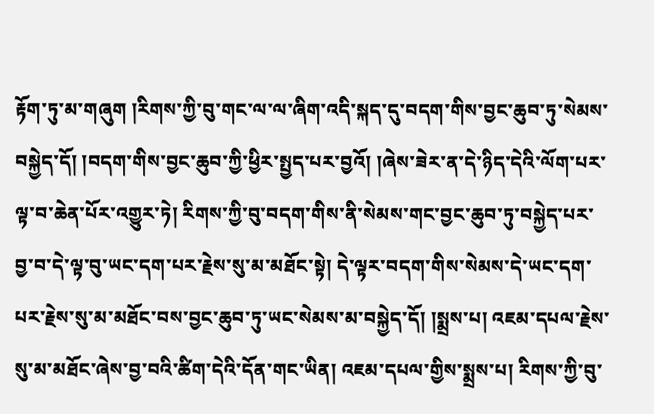རྟོག་ཏུ་མ་གཞུག །རིགས་ཀྱི་བུ་གང་ལ་ལ་ཞིག་འདི་སྐད་དུ་བདག་གིས་བྱང་ཆུབ་ཏུ་སེམས་བསྐྱེད་དོ། །བདག་གིས་བྱང་ཆུབ་ཀྱི་ཕྱིར་སྤྱད་པར་བྱའོ། །ཞེས་ཟེར་ན་དེ་ཉིད་དེའི་ལོག་པར་ལྟ་བ་ཆེན་པོར་འགྱུར་ཏེ། རིགས་ཀྱི་བུ་བདག་གིས་ནི་སེམས་གང་བྱང་ཆུབ་ཏུ་བསྐྱེད་པར་བྱ་བ་དེ་ལྟ་བུ་ཡང་དག་པར་རྗེས་སུ་མ་མཐོང་སྟེ། དེ་ལྟར་བདག་གིས་སེམས་དེ་ཡང་དག་པར་རྗེས་སུ་མ་མཐོང་བས་བྱང་ཆུབ་ཏུ་ཡང་སེམས་མ་བསྐྱེད་དོ། །སྨྲས་པ། འཇམ་དཔལ་རྗེས་སུ་མ་མཐོང་ཞེས་བྱ་བའི་ཚིག་དེའི་དོན་གང་ཡིན། འཇམ་དཔལ་གྱིས་སྨྲས་པ། རིགས་ཀྱི་བུ་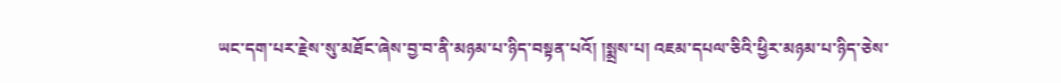ཡང་དག་པར་རྗེས་སུ་མཐོང་ཞེས་བྱ་བ་ནི་མཉམ་པ་ཉིད་བསྟན་པའོ། །སྨྲས་པ། འཇམ་དཔལ་ཅིའི་ཕྱིར་མཉམ་པ་ཉིད་ཅེས་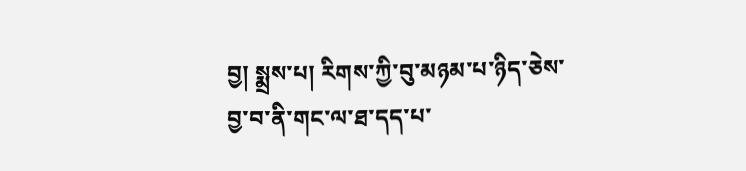བྱ། སྨྲས་པ། རིགས་ཀྱི་བུ་མཉམ་པ་ཉིད་ཅེས་བྱ་བ་ནི་གང་ལ་ཐ་དད་པ་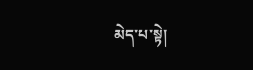མེད་པ་སྟེ།